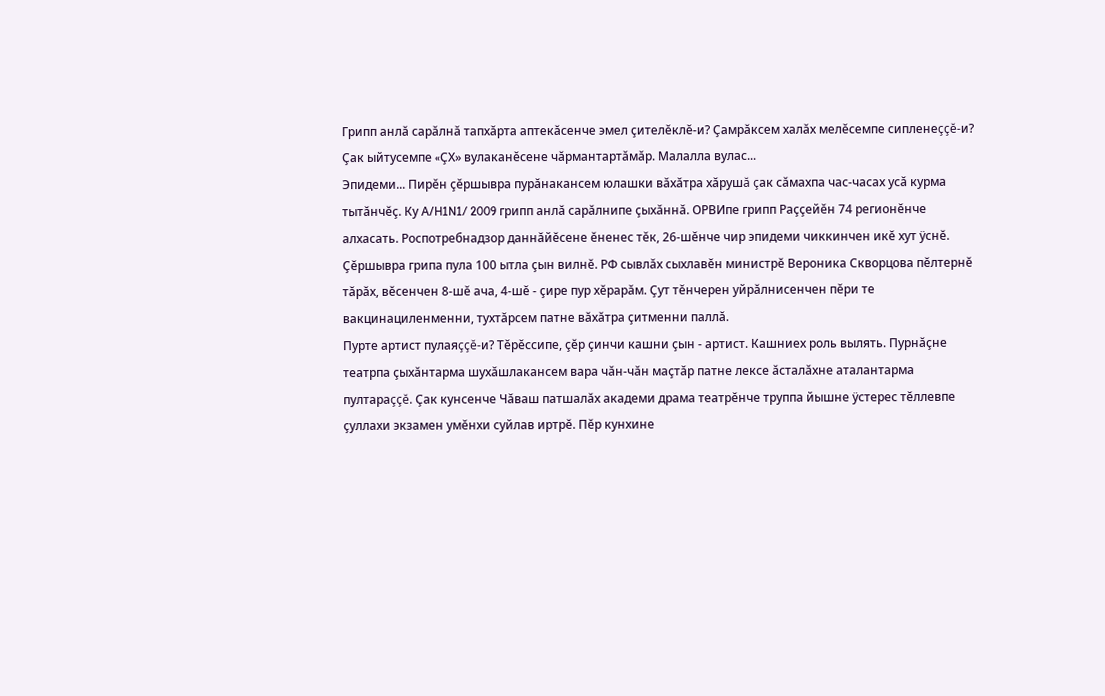Грипп анлă сарăлнă тапхăрта аптекăсенче эмел çителĕклĕ-и? Çамрăксем халăх мелĕсемпе сипленеççĕ-и? Çак ыйтусемпе «ÇХ» вулаканĕсене чăрмантартăмăр. Малалла вулас...
Эпидеми... Пирĕн çĕршывра пурăнакансем юлашки вăхăтра хăрушă çак сăмахпа час-часах усă курма тытăнчĕç. Ку А/H1N1/ 2009 грипп анлă сарăлнипе çыхăннă. ОРВИпе грипп Раççейĕн 74 регионĕнче алхасать. Роспотребнадзор даннăйĕсене ĕненес тĕк, 26-шĕнче чир эпидеми чиккинчен икĕ хут ÿснĕ. Çĕршывра грипа пула 100 ытла çын вилнĕ. РФ сывлăх сыхлавĕн министрĕ Вероника Скворцова пĕлтернĕ тăрăх, вĕсенчен 8-шĕ ача, 4-шĕ - çире пур хĕрарăм. Çут тĕнчерен уйрăлнисенчен пĕри те вакцинациленменни, тухтăрсем патне вăхăтра çитменни паллă.
Пурте артист пулаяççĕ-и? Тĕрĕссипе, çĕр çинчи кашни çын - артист. Кашниех роль вылять. Пурнăçне театрпа çыхăнтарма шухăшлакансем вара чăн-чăн маçтăр патне лексе ăсталăхне аталантарма пултараççĕ. Çак кунсенче Чăваш патшалăх академи драма театрĕнче труппа йышне ÿстерес тĕллевпе çуллахи экзамен умĕнхи суйлав иртрĕ. Пĕр кунхине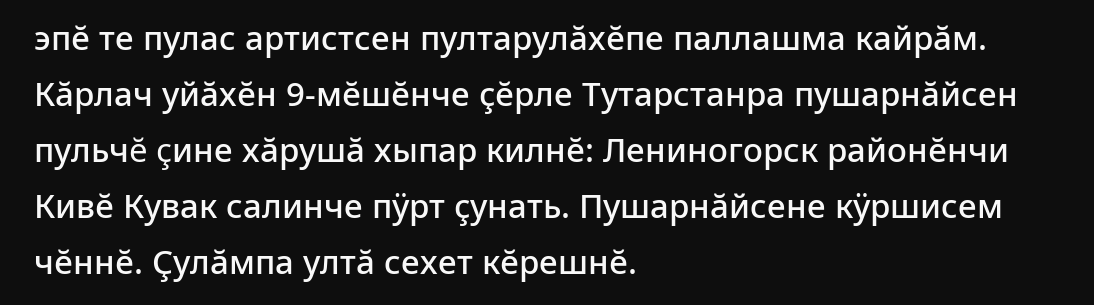эпĕ те пулас артистсен пултарулăхĕпе паллашма кайрăм.
Кăрлач уйăхĕн 9-мĕшĕнче çĕрле Тутарстанра пушарнăйсен пульчĕ çине хăрушă хыпар килнĕ: Лениногорск районĕнчи Кивĕ Кувак салинче пÿрт çунать. Пушарнăйсене кÿршисем чĕннĕ. Çулăмпа ултă сехет кĕрешнĕ.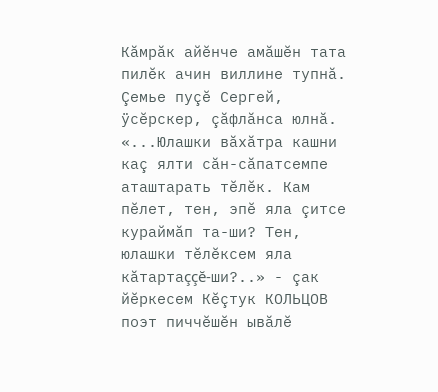Кăмрăк айĕнче амăшĕн тата пилĕк ачин виллине тупнă. Çемье пуçĕ Сергей, ÿсĕрскер, çăфлăнса юлнă.
«...Юлашки вăхăтра кашни каç ялти сăн-сăпатсемпе аташтарать тĕлĕк. Кам пĕлет, тен, эпĕ яла çитсе кураймăп та-ши? Тен, юлашки тĕлĕксем яла кăтартаççĕ-ши?..» - çак йĕркесем Кĕçтук КОЛЬЦОВ поэт пиччĕшĕн ывăлĕ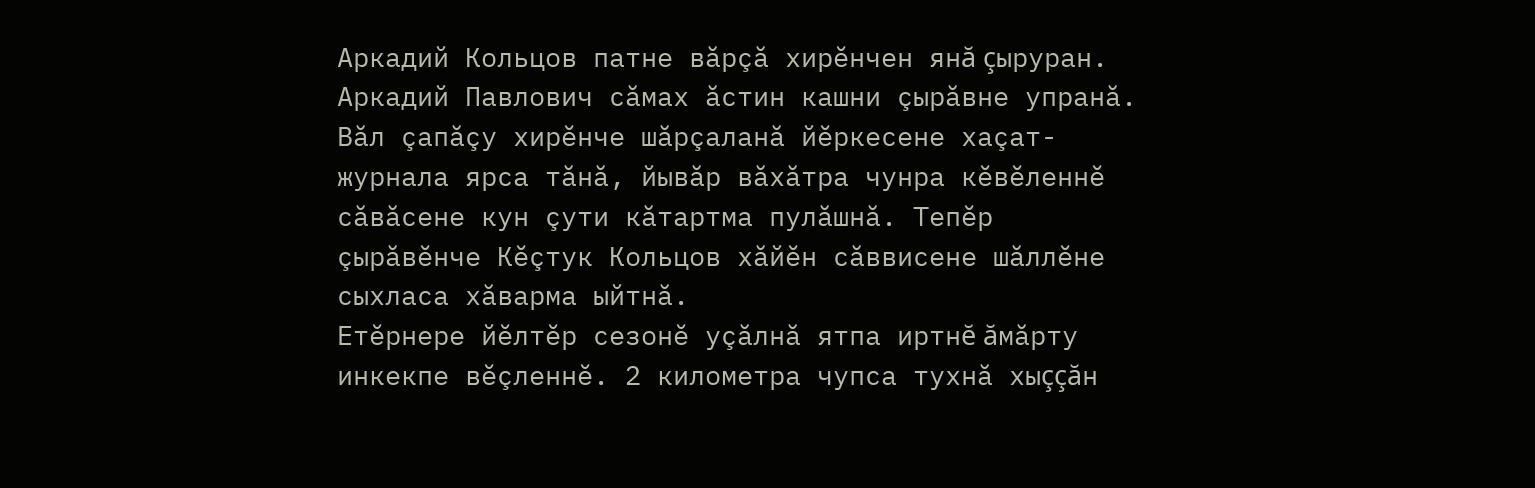Аркадий Кольцов патне вăрçă хирĕнчен янă çыруран. Аркадий Павлович сăмах ăстин кашни çырăвне упранă. Вăл çапăçу хирĕнче шăрçаланă йĕркесене хаçат-журнала ярса тăнă, йывăр вăхăтра чунра кĕвĕленнĕ сăвăсене кун çути кăтартма пулăшнă. Тепĕр çырăвĕнче Кĕçтук Кольцов хăйĕн сăввисене шăллĕне сыхласа хăварма ыйтнă.
Етĕрнере йĕлтĕр сезонĕ уçăлнă ятпа иртнĕ ăмăрту инкекпе вĕçленнĕ. 2 километра чупса тухнă хыççăн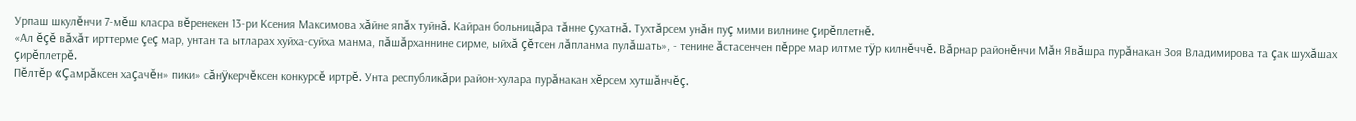Урпаш шкулĕнчи 7-мĕш класра вĕренекен 13-ри Ксения Максимова хăйне япăх туйнă. Кайран больницăра тăнне çухатнă. Тухтăрсем унăн пуç мими вилнине çирĕплетнĕ.
«Ал ĕçĕ вăхăт ирттерме çеç мар, унтан та ытларах хуйха-суйха манма, пăшăрханнине сирме, ыйхă çĕтсен лăпланма пулăшать», - тенине ăстасенчен пĕрре мар илтме тÿр килнĕччĕ. Вăрнар районĕнчи Мăн Явăшра пурăнакан Зоя Владимирова та çак шухăшах çирĕплетрĕ.
Пĕлтĕр «Çамрăксен хаçачĕн» пики» сăнÿкерчĕксен конкурсĕ иртрĕ. Унта республикăри район-хулара пурăнакан хĕрсем хутшăнчĕç.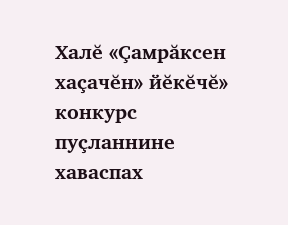Халĕ «Çамрăксен хаçачĕн» йĕкĕчĕ» конкурс пуçланнине хаваспах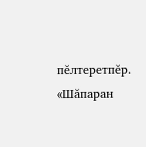пĕлтеретпĕр.
«Шăпаран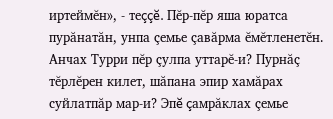иртеймĕн», - теççĕ. Пĕр-пĕр яша юратса пурăнатăн, унпа çемье çавăрма ĕмĕтленетĕн. Анчах Турри пĕр çулпа уттарĕ-и? Пурнăç тĕрлĕрен килет, шăпана эпир хамăрах суйлатпăр мар-и? Эпĕ çамрăклах çемье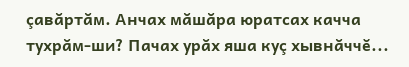çавăртăм. Анчах мăшăра юратсах качча тухрăм-ши? Пачах урăх яша куç хывнăччĕ...